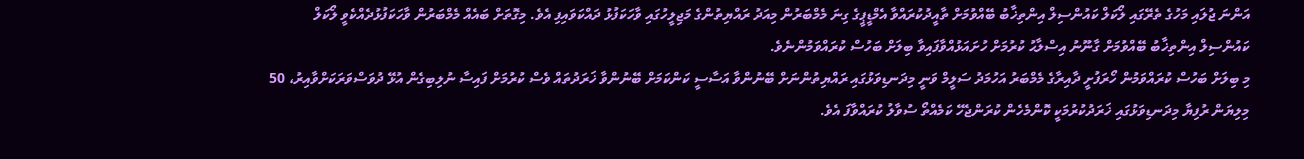އަންނަ ޖުލައި މަހުގެ ތެރޭގައި ލޯކަލް ކައުންސިލް އިންތިޚާބު ބޭއްވުމަށް ތާއީދުކުރައްވާ އެމްޑީޕީގެ ގިނަ މެމްބަރުން މިއަދު ރައްޔިތުންގެ މަޖިލީހުގައި ވާހަކަފުޅު ދައްކަވައިފި އެވެ. މިގޮތަށް ބައެއް މެމްބަރުން ވާހަކަފުޅުދެއްކެވީ ލޯކަލް ކައުންސިލް އިންތިޚާބު ބޭއްވުމަށް ގާނޫނު އިސްލާޙު ކުރުމަށް ހުށައަޅުއްވާފައިވާ ބިލަށް ބަހުސް ކުރައްވަމުންނެވެ.
މި ބިލަށް ބަހުސް ކުރައްވަމުން ހޯރަފުށީ ދާއިރާގެ މެމްބަރު އަހުމަދު ސަލީމް ވަނީ މިދަނޑިވަޅުގައި ރައްޔިތުންނަށް ބޭނުންވާ އަސާސީ ކަންކަމަށް ބޭނުންވާ ޚަރަދުތައް ވެސް ކުރުމަށް ފައިސާ ނުލިބިގެން އުޅޭ ދުވަސްވަރަކަށްވާއިރު، 50 މިލިޔަން ރުފިޔާ މިދަނޑިވަޅުގައި ޚަރަދުކުރުމަކީ ކޮންމެހެން ކުރަންޖެހޭ ކަމެއްތޯ ސުވާލު ކުރައްވާފަ އެވެ.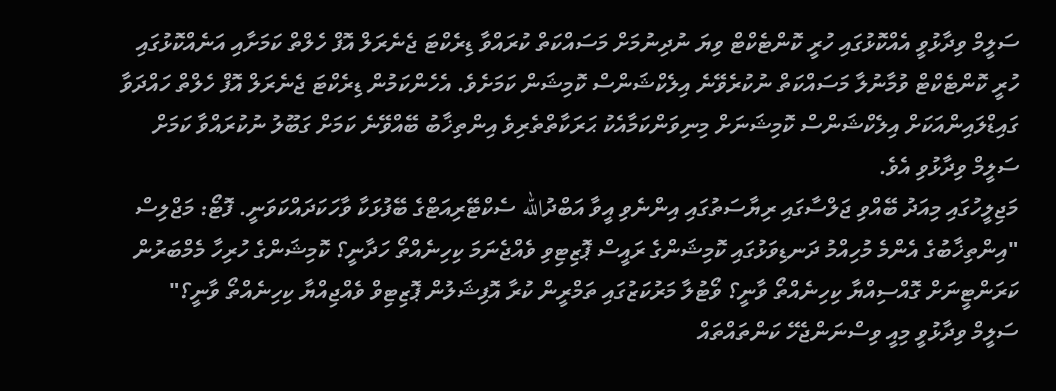ސަލީމް ވިދާޅުވީ އެއްކޮޅުގައި ހުރީ ކޮންޓެކްޓް ވިޔަ ނުދިނުމަށް މަސައްކަތް ކުރައްވާ ޑިރެކްޓަ ޖެނެރަލް އޮފް ހެލްތް ކަމަށާއި އަނެއްކޮޅުގައި ހުރީ ކޮންޓެކްޓް ވުމާނުލާ މަސައްކަތް ނުކުރެވޭނެ އިލެކްޝަންސް ކޮމިޝަން ކަމަށެވެ. އެހެންކަމުން ޑިރެކްޓަ ޖެނެރަލް އޮފް ހެލްތް ހައްދަވާ ގައިޑްލައިންއަކަށް އިލެކްޝަންސް ކޮމިޝަނަށް މިނިވަންކަމާއެކު ޙަރަކާތްތެރިވެ އިންތިޚާބު ބޭއްވޭނެ ކަމަށް ގަބޫލު ނުކުރައްވާ ކަމަށް ސަލީމް ވިދާޅުވި އެވެ.
މަޖިލީހުގައި މިއަދު ބޭއްވި ޖަލްސާގައި ރިޔާސަތުގައި އިންނެވި އީވާ އަބްދުالله ސެކްޓޭރިއަޓްގެ ބޭފުޅަކާ ވާހަކަދައްކަވަނީ. ފޮޓޯ: މަޖްލިސް
"އިންތިޚާބުގެ އެންމެ މުހިއްމު ދަނޑިވަޅުގައި ކޮމިޝަންގެ ރައީސް ޕޮޒިޓިވި ވެއްޖެނަމަ ކިހިނެއްތޯ ހަދާނީ؟ ކޮމިޝަންގެ ހުރިހާ މެމްބަރުން ކަރަންޓީނަށް ގޮއްސިއްޔާ ކިހިނެއްތޯ ވާނީ؟ ވޯޓުލާ މަރުކަޒުގައި ތަމްރީން ކުރާ އޮފިޝަލުން ޕޮޒިޓިވް ވެއްޖިއްޔާ ކިހިނެއްތޯ ވާނީ؟" ސަލީމް ވިދާޅުވީ މިއީ ވިސްނަންޖެހޭ ކަންތައްތައް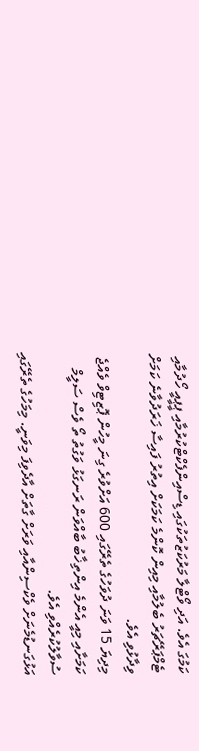ކަމުގަ އެވެ. އަދި ވޯޓްލާ މަރުކަޒުތަކުގައި ޑިސްއިންފެކްޓްކުރުމާއި ޕީޕީއީ ހޯދުމާއި ޓެމްޕަރޭޗަރު ބެލުމާއި މިއިން ކޮންމެ ކަމަކަށް އިތުރު ފައިސާ ޚަރަދުވާނެ ކަމަށް ވިދާޅުވި އެވެ.
މިދިޔަ 15 ވަނަ ދުވަހުގެ ތެރޭގައި 600 އަށްވުރެ ގިނަ މީހުން ޕޮޒިޓިވް ވެއްޖެ ކަމަށާއި މިއީ އެންމެ އިންތިޚާބު ބާއްވަން ރަނގަޅު ވަގުތު ތޯ ވެސް ސަލީމް ސުވާލުކުރެއްވި އެވެ.
އަޅުގަނޑުމެނަށް ވެކްސިންއާއި ވަރަށް ގާތަށް އާދެވިފަ މިވަނީ. މިމަހުގެ ތެރޭގައި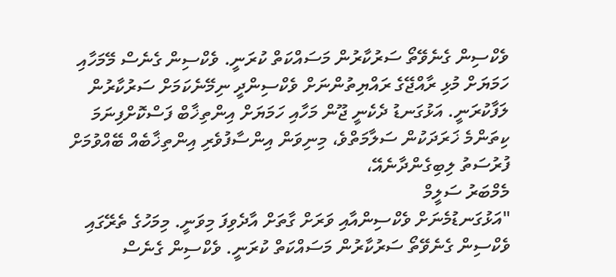ވެކްސިން ގެނެވޭތޯ ސަރުކާރުން މަސައްކަތް ކުރަނީ. ވެކްސިން ގެނެސް މޭމަހާއި ހަމަޔަށް މުޅި ރާއްޖޭގެ ރައްޔިތުންނަށް ވެކްސިންދީ ނިމޭނެކަމަށް ސަރުކާރުން ލަފާކުރަނީ. އަޅުގަނޑު ދެކެނީ ޖޫން މަހާއި ހަމަޔަށް އިންތިޚާބް ފަސްކޮށްފިނަމަ ކިތަންމެ ޚަރަދަކުން ސަލާމަތްވެ، މިނިވަން އިންސާފުވެރި އިންތިޚާބެއް ބޭއްވުމަށް ފުރުސަތު ލިބިގެންދާނެއޭ،
މެމްބަރު ސަލީމް
"އަޅުގަނޑުމެނަށް ވެކްސިންއާއި ވަރަށް ގާތަށް އާދެވިފަ މިވަނީ. މިމަހުގެ ތެރޭގައި ވެކްސިން ގެނެވޭތޯ ސަރުކާރުން މަސައްކަތް ކުރަނީ. ވެކްސިން ގެނެސް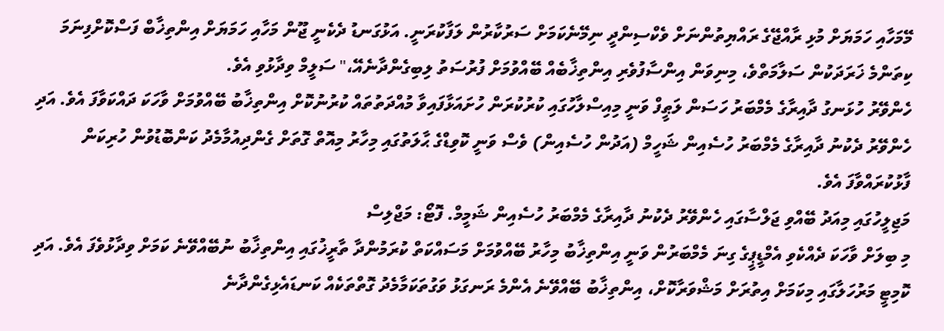މޭމަހާއި ހަމަޔަށް މުޅި ރާއްޖޭގެ ރައްޔިތުންނަށް ވެކްސިންދީ ނިމޭނެކަމަށް ސަރުކާރުން ލަފާކުރަނީ. އަޅުގަނޑު ދެކެނީ ޖޫން މަހާއި ހަމަޔަށް އިންތިޚާބް ފަސްކޮށްފިނަމަ ކިތަންމެ ޚަރަދަކުން ސަލާމަތްވެ، މިނިވަން އިންސާފުވެރި އިންތިޚާބެއް ބޭއްވުމަށް ފުރުސަތު ލިބިގެންދާނެއޭ،" ސަލީމް ވިދާޅުވި އެވެ.
ހެންވޭރު ހުޅަނގު ދާއިރާގެ މެމްބަރު ހަސަން ލަޠީފް ވަނީ މިއިސްލާހުގައި ކުރުކުރަން ހުށައަޅާފައިވާ މުއްދަތުތައް ކުރުނުކޮށް އިންތިޚާބު ބޭއްވުމަށް ވާހަކަ ދައްކަވާފަ އެވެ. އަދި ހެންވޭރު ދެކުނު ދާއިރާގެ މެމްބަރު ހުސެއިން ޝަހީމް (އަދުން ހުސެއިން) ވެސް ވަނީ ކޮވިޑްގެ ޙާލަތުގައި މިހާރު މިއޮތް ގޮތަށް ގެންދިއުމާމެދު ކަންބޮޑުވުން ހުރިކަން ފާޅުކުރައްވާފަ އެވެ.
މަޖިލީހުގައި މިއަދު ބޭއްވި ޖަލްސާގައި ހެންވޭރު ދެކުނު ދާއިރާގެ މެމްބަރު ހުސެއިން ޝަމީމް. ފޮޓޯ: މަޖްލިސް
މި ބިލަށް ވާހަކަ ދެއްކެވި އެމްޑީޕީގެ ގިނަ މެމްބަރުން ވަނީ އިންތިޚާބު މިހާރު ބޭއްވުމަށް މަސައްކަތް ކުރަމުންދާ ތާރީޚުގައި އިންތިޚާބު ނުބޭއްވޭނެ ކަމަށް ވިދާޅުވެފަ އެވެ. އަދި ކޮމިޓީ މަރުހަލާގައި މިކަމަށް އިތުރަށް މަޝްވަރާކޮށް، އިންތިޚާބު ބޭއްވޭނެ އެންމެ ރަނގަޅު ވަގުތަކަމާމެދު ގޮތްތަކެއް ކަނޑައެޅިގެންދާނެ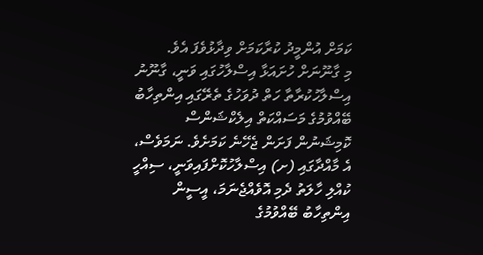ކަމަށް އުންމީދު ކުރާކަމަށް ވިދާޅުވެފަ އެވެ.
މި ގާނޫނަށް ހުށައަޅާ އިސްލާހުގައި ވަނީ، ގާނޫނު އިސްލާހުކުރާތާ ހަތް ދުވަހުގެ ތެރޭގައި އިންތިހާބު ބޭއްވުމުގެ މަސައްކަތް އިލެކްޝަންސް ކޮމިޝަނުން ފަށަން ޖެހޭނެ ކަމަށެވެ. ނަމަވެސް، އެ މާއްދާގައި (ށ) އިސްލާހުކޮށްފައިވަނީ، ސިއްހީ ކުއްލި ހާލަތު ދެމި އޮވެއްޖެނަމަ، އީސީން އިންތިހާބު ބޭއްވުމުގެ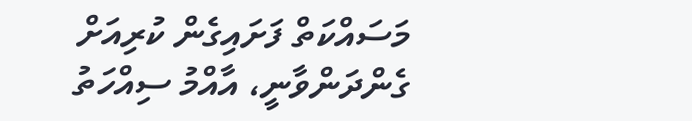މަސައްކަތް ފަށައިގެން ކުރިއަށް ގެންދަންވާނީ، އާއްމު ސިއްހަތު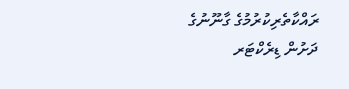ރައްކާތެރިކުރުމުގެ ގާނޫނުގެ ދަށުން ޑިރެކްޓަރ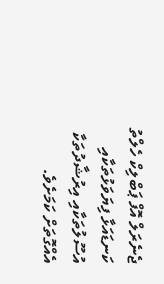ޖެނެރަލް އޮފް ޕަބްލިކް ހެލްތު ކަނޑައަޅާ ފިޔަވަޅުތަކާއި އުސޫލުތަކާއި އިރުޝާދުތަކާ އެއްގޮތަށް ކަމަށެވެ.